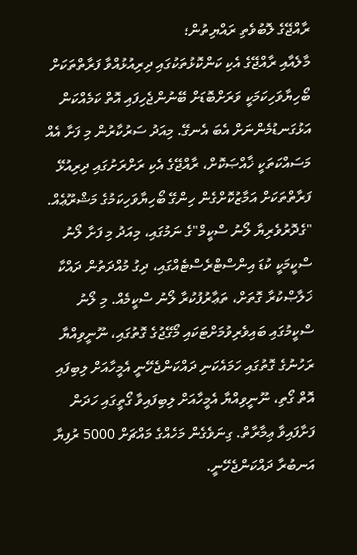ރާއްޖޭގެ ލޮބުވެތި ރައްޔިތުން؛
މާލެއާއި ރާއްޖޭގެ އެކި ކަންކޮޅުތަކުގައި ދިރިއުޅުއްވާ ފަރާތްތަކަށް ބޯހިޔާވަހިކަމަކީ ވަރަށްބޮޑަށް ބޭނުންޖެހިފައި އޮތް ކަމެއްކަން އަޅުގަނޑުމެންނަށް އެބަ އެނގޭ. މިއަދު ސަރުކާރުން މި ފަށާ އެއް މަސައްކަތަކީ ޚާއްޞަކޮށް، ރާއްޖޭގެ އެކި ރަށްރަށުގައި ދިރިއުޅޭ ފަރާތްތަކަށް އަމާޒުކޮށްގެން ހިންގޭ ބޯހިޔާވަހިކަމުގެ މަޝްރޫޢެއް.
"ގެދޮރުވެރިޔާ ލޯނު ސްކީމް"ގެ ނަމުގައި، މިއަދު މި ފަށާ ލޯނު ސްކީމަކީ ކުޑަ އިންސްޓްރެސްޓެއްގައި، ދިގު މުއްދަތުން ދައްކާ ޚަލާޞްކުރާ ގޮތަށް، ތަޢާރުފުކުރާ ލޯނު ސްކީމެއް. މި ލޯނު ސްކީމުގައި ބައިވެރިވުމަށްޓަކައި މޯގޭޖުގެ ގޮތުގައި، ނޫނީވިއްޔާ ރަހުނުގެ ގޮތުގައި ހަމައެކަނި ދައްކަންޖެހޭނީ އެމީހާއަށް ލިބިފައި އޮތް ގޯތި، ނޫނީވިއްޔާ އެމީހާއަށް ލިބިފައިވާ ގޯތީގައި ހަދަން ފަށާފައިވާ ޢިމާރާތް. ގިނަވެގެން މަހެއްގެ މައްޗަށް 5000 ރުފިޔާ އަނބުރާ ދައްކަންޖެހޭނީ.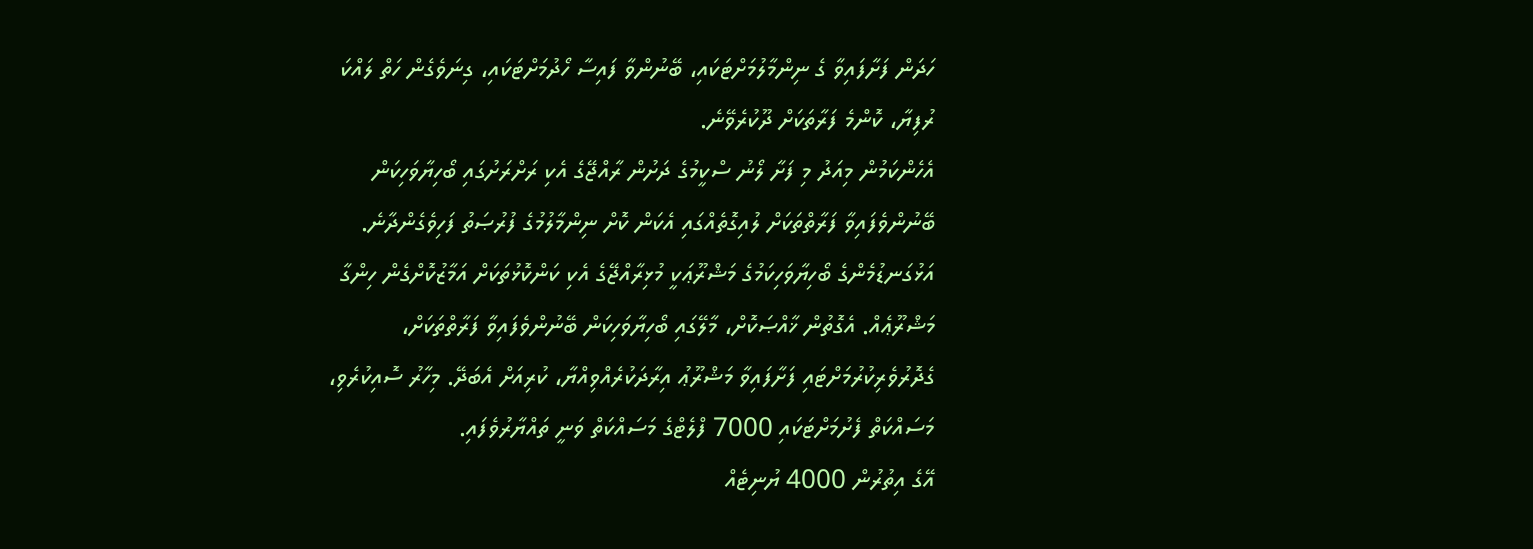ހަދަން ފަށާފައިވާ ގެ ނިންމާލުމަށްޓަކައި، ބޭނުންވާ ފައިސާ ހޯދުމަށްޓަކައި، ގިނަވެގެން ހަތް ލައްކަ ރުފިޔާ، ކޮންމެ ފަރާތަކަށް ދޫކުރެވޭނެ.
އެހެންކަމުން މިއަދު މި ފަށާ ލޯނު ސްކީމުގެ ދަށުން ރާއްޖޭގެ އެކި ރަށްރަށުގައި ބޯހިޔާވަހިކަން ބޭނުންވެފައިވާ ފަރާތްތަކަށް ލުއިގޮތެއްގައި އެކަން ކޮށް ނިންމާލުމުގެ ފުރުޞަތު ފަހިވެގެންދާނެ.
އަޅުގަނޑުމެންގެ ބޯހިޔާވަހިކަމުގެ މަޝްރޫޢަކީ މުޅިރާއްޖޭގެ އެކި ކަންކޮޅުތަކަށް އަމާޒުކޮށްގެން ހިންގާ މަޝްރޫޢެއް. އެގޮތުން ޚާއްޞަކޮށް، މާލޭގައި ބޯހިޔާވަހިކަން ބޭނުންވެފައިވާ ފަރާތްތަކަށް، ގެދޮރުވެރިކުރުމަށްޓައި ފަށާފައިވާ މަޝްރޫޢު އިރާދަކުރެއްވިއްޔާ، ކުރިއަށް އެބަދޭ. މިހާރު ސޮއިކުރެވި، މަސައްކަތް ފެށުމަށްޓަކައި 7000 ފްލެޓްގެ މަސައްކަތް ވަނީ ތައްޔާރުވެފައި.
އޭގެ އިތުރުން 4000 ޔުނިޓެއް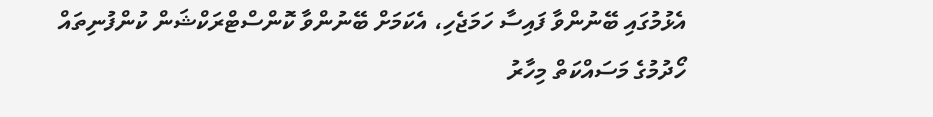އެޅުމުގައި ބޭނުންވާ ފައިސާ ހަމަޖެހި، އެކަމަށް ބޭނުންވާ ކޮންސްޓްރަކްޝަން ކުންފުނިތައް ހޯދުމުގެ މަސައްކަތް މިހާރު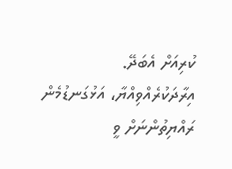ކުރިއަށް އެބަދޭ.
އިރާދަކުރެއްވިއްޔާ، އަޅުގަނޑުމެން ރައްޔިތުންނަށް ވީ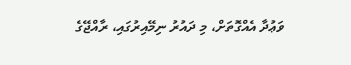ވަޢުދާ އެއްގޮތަށް، މި ދައުރު ނިމޭއިރުގައި، ރާއްޖޭގެ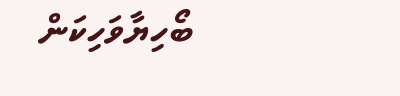ބޯހިޔާވަހިކަން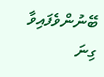ބޭނުންވެފައިވާ ގިނަ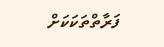ފަރާތްތަކަކަށް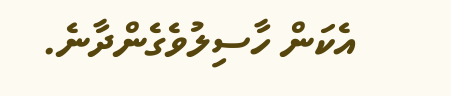އެކަން ހާސިލުވެގެންދާނެ.